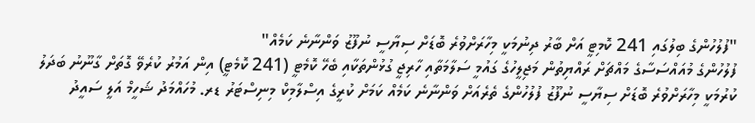"ފުލުހުންގެ ބިލުގައި 241 ކޮމިޓީ އަށް ބާރު ދިނުމަކީ މިހާރަށްވުރެ ބޮޑަށް ސިޔާސީ ނުފޫޒު ވަންނާނެ ކަމެއް"
ފުލުހުންގެ މުއައްސަސާގެ މައްޗަށް ރައްޔިތުން މަޖިލީހުގެ ގައުމީ ސަލާމަތާއި ހާރިޖީ ގުޅުންތަކާއި ބެހޭ ކޮމެޓީ (241 ކޮމެޓީ) އިން އަމުރު ކުރެވޭ ގޮތަށް ގާނޫނު ބަދަލު ކުރުމަކީ މިހާރަށްވުރެ ބޮޑަށް ސިޔާސީ ނުފޫޒު ފުލުހުންގެ ތެރެއަށް ވަންނާނެ ކަމެއް ކަމަށް ކުރީގެ އިސްލާމިކް މިނިސްޓަރު ޑރ. މުހައްމަދު ޝަހީމް އަލީ ސައީދު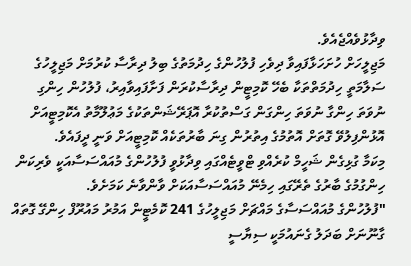ވިދާޅުވެއްޖެއެވެ.
މަޖިލީހަށް ހުށަހަޅާފައިވާ ދިވެހި ފުލުހުންގެ ހިދުމަތުގެ ބިލު ދިރާސާ ކުރުމަށް މަޖިލީހުގެ ސަލާމަތީ ހިދުމަތްތަކާ ބެހޭ ކޮމިޓީން ދިރާސާކުރަން ފަށާފައިވާއިރު، ފުލުހުން ހިންގި ނުވަތަ ހިންގާ ނުވަތަ ހިންގަން ގަސްތުކުރާ އޮޕަރޭޝަންތަކުގެ މަޢުލޫމާތު އެކޮމިޓީއަށް އޮޅުންފިލުވޭ ގޮތަށް އޮތުމުގެ އިތުރުން ގިނަ ބާރުތަކެއް ކޮމިޓީއަށް ވަނީ ދީފައެވެ.
މިކަމާ ގުޅިގެން ޝަހީމް ކުރެއްވި ޓްވީޓެއްގައި ވިދާޅުވީ ފުލުހުންގެ މުއައްސަސާއަކީ ވެރިކަން ހިންގުމުގެ ބާރުގެ ތެރޭގައި ހިމެނޭ މުއައްސަސާއަކަށް ވާންވާނެ ކަމަށެވެ.
"ފުލުހުންގެ މުއައްސަސާގެ މައްޗަށް މަޖިލީހުގެ 241 ކޮމެޓީން އަމުރު މައުރޫފް ހިންގޭ ގޮތައް ގާނޫނަށް ބަދަލު ގެނައުމަކީ ސިޔާސީ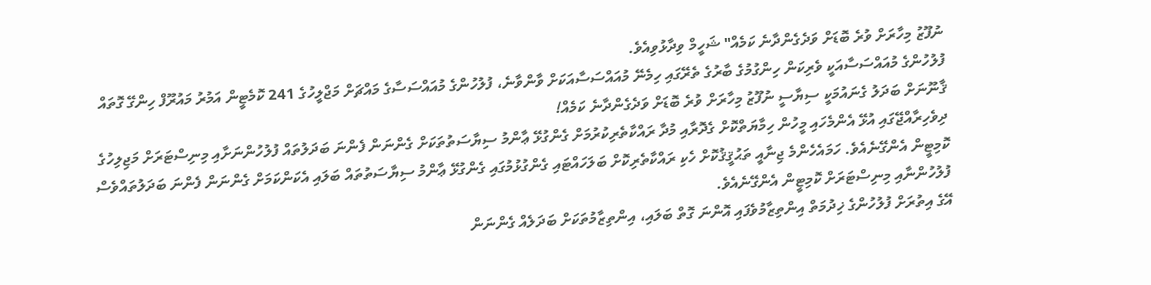ނުފޫޒު މިހާރަށް ވުރެ ބޮޑަށް ވަދެގެންދާނެ ކަމެއް" ޝަހީމް ވިދާޅުވިއެވެ.
ފުލުހުންގެ މުއައްސަސާއަކީ ވެރިކަން ހިންގުމުގެ ބާރުގެ ތެރޭގައި ހިމެނޭ މުއައްސަސާއަކަށް ވާންވާނެ، ފުލުހުންގެ މުއައްސަސާގެ މައްޗަށް މަޖްލީހުގެ 241 ކޮމެޓީން އަމުރު މައުރޫފް ހިންގޭ ގޮތައް ޤާނޫނަށް ބަދަލު ގެނައުމަކީ ސިޔާސީ ނުފޫޒު މިހާރަށް ވުރެ ބޮޑަށް ވަދެގެންދާނެ ކަމެއް!
ދިވެހިރާއްޖޭގައި އުޅޭ އެންމެހައި މީހުން ހިމާޔަތްކޮށް ގެދޮރާއި މުދާ ރައްކާތެރިކުރުމަށް ގެންގުޅޭ ޢާންމު ސިޔާސަތުތަކަށް ގެންނަން ފެންނަ ބަދަލުތައް ފުލުހުންނަށާއި މިނިސްޓަރަށް މަޖިލިހުގެ ކޮމިޓީން އެންގޭނެއެވެ. ހަމައެހެންމެ ޖިނާއީ ތަޙުޤީޤުކޮށް ހެކި ރައްކާތެރިކޮށް ބަލަހައްޓައި ގެންގުޅުމުގައި ގެންގުޅޭ ޢާންމު ސިޔާސަތުތައް ބަލައި އެކަންކަމަށް ގެންނަން ފެންނަ ބަދަލުތައްވެސް ފުލުހުންނާއި މިނިސްޓަރަށް ކޮމިޓީން އެންގޭނެއެވެ.
އޭގެ އިތުރަށް ފުލުހުންގެ ޚިދުމަތް އިންތިޒާމުވެފައި އޮންނަ ގޮތް ބަލައި، އިންތިޒާމުތަކަށް ބަދަލެއް ގެންނަން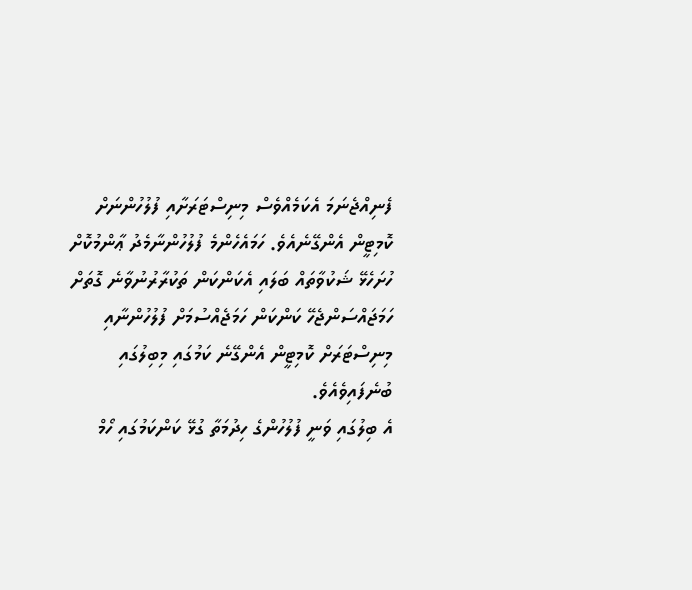ފެނިއްޖެނަމަ އެކަމެއްވެސް މިނިސްޓަރަށާއި ފުލުހުންނަށް ކޮމިޓީން އެންގޭނެއެވެ. ހަމައެހެންމެ ފުލުހުންނާމެދު ޢާންމުކޮށް ހުށަހެޅޭ ޝަކުވާތައް ބަލައި އެކަންކަން ތަކުރާރުނުވާނެ ގޮތަށް ހަމަޖައްސަންޖެހޭ ކަންކަން ހަމަޖެއްސުމަށް ފުލުހުންނާއި މިނިސްޓަރަށް ކޮމިޓީން އެންގޭނެ ކަމުގައި މިބިލުގައި ބުނެފައިވެއެވެ.
އެ ބިލުގައި ވަނީ ފުލުހުންގެ ހިދުމަތާ ގުޅޭ ކަންކަމުގައި ހޯމް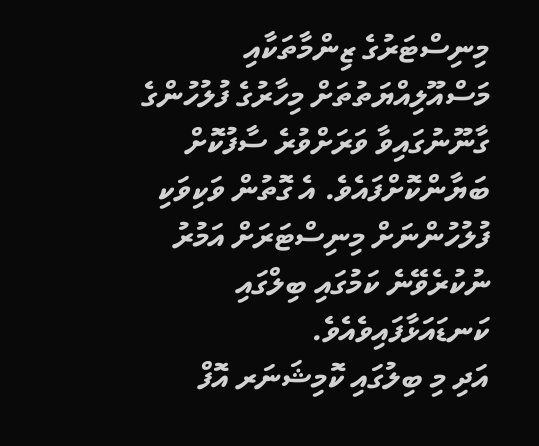މިނިސްޓަރުގެ ޒިންމާތަކާއި މަސްއޫލިއްޔަތުތަށް މިހާރުގެ ފުލުހުންގެ ގާނޫނުގައިވާ ވަރަށްވުރެ ސާފުކޮށް ބަޔާންކޮށްފައެވެ. އެ ގޮތުން ވަކިވަކި ފުލުހުންނަށް މިނިސްޓަރަށް އަމުރު ނުކުރެވޭނެ ކަމުގައި ބިލްގައި ކަނޑައަޅާފައިވެއެވެ.
އަދި މި ބިލުގައި ކޮމިޝަނަރ އޮފް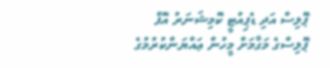ޕޮލިސް އަދި ޑެޕިއުޓީ ކޮމިޝަނަރު އޮފް ޕޮލިސްގެ މަގާމަށް މީހުން ޢައްޔަންކުރުމުގެ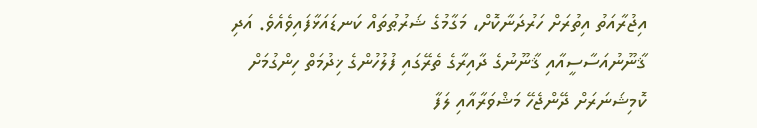އިޖުރާއަތު އިތުރަށް ހަރުދަނާކޮށް، މަގާމުގެ ޝަރުޠުތައް ކަނޑައަޅާފައިވެއެވެ. އަދި ޤާނޫނުއަސާސީއާއި ޤާނޫނުގެ ދާއިރާގެ ތެރޭގައި ފުލުހުންގެ ޚިދުމަތް ހިންގުމަށް ކޮމިޝަނަރަށް ދޭންޖެހޭ މަޝްވަރާއާއި ލަފާ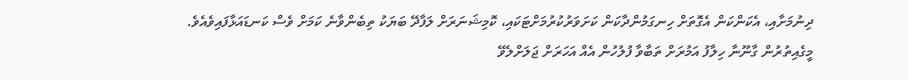ދިނުމަށާއި، އެކަންކަން އެގޮތަށް ހިނގަމުންދާކަން ކަށަވަރުކުރުމަށްޓަކައި، ކޮމިޝަނަރަށް ލަފާދޭ ބަޔަކު ތިބެންވާނެ ކަމަށް ވެސް ކަނޑައަޅާފައިވެއެވެ.
މީގެއިތުރުން ގާނޫނާ ހިލާފު އަމުރަށް ތަބާވާ ފުލުހުން އެއް އަހަރަށް ޖަލަށްލެވޭ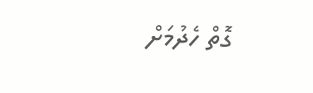ގޮތް ހެދުމަށް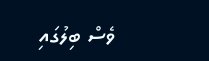ވެސް ބިލުގައި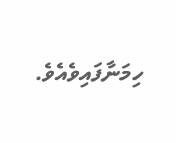ހިމަނާފައިވެއެވެ.